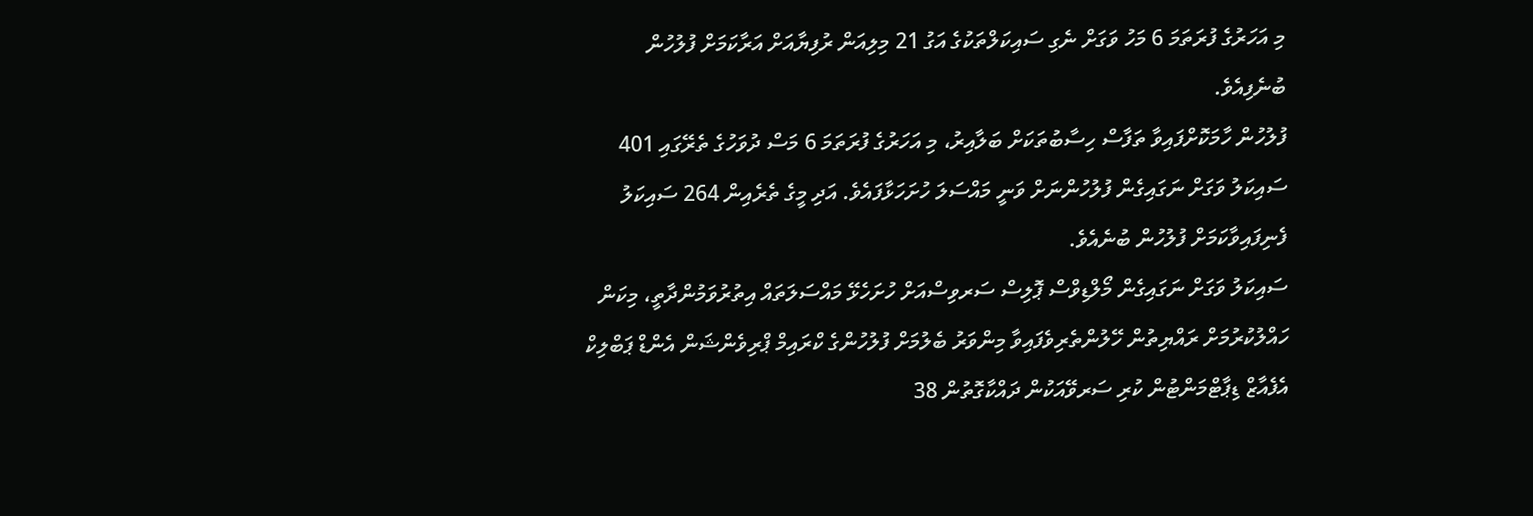މި އަހަރުގެ ފުރަތަމަ 6 މަހު ވަގަށް ނެގި ސައިކަލްތަކުގެ އަގު 21 މިލިއަން ރުފިޔާއަށް އަރާކަމަށް ފުލުހުން ބުނެފިއެވެ.
ފުލުހުން ހާމަކޮށްފައިވާ ތަފާސް ހިސާބުތަކަށް ބަލާއިރު، މި އަހަރުގެ ފުރަތަމަ 6 މަސް ދުވަހުގެ ތެރޭގައި 401 ސައިކަލު ވަގަށް ނަގައިގެން ފުލުހުންނަށް ވަނީ މައްސަލަ ހުށަހަޅާފައެވެ. އަދި މީގެ ތެރެއިން 264 ސައިކަލު ފެނިފައިވާކަމަށް ފުލުހުން ބުނެއެވެ.
ސައިކަލު ވަގަށް ނަގައިގެން މޯލްޑިވްސް ޕޮލިސް ސަރވިސްއަށް ހުށަހެޅޭ މައްސަލަތައް އިތުރުވަމުންދާތީ، މިކަން ހައްލުކުރުމަށް ރައްޔިތުން ހޭލުންތެރިވެފައިވާ މިންވަރު ބެލުމަށް ފުލުހުންގެ ކްރައިމް ޕްރިވެންޝަން އެންޑް ޕަބްލިކް އެފެއާޒް ޑިޕާޓްމަންޓުން ކުރި ސަރވޭއަކުން ދައްކާގޮތުން 38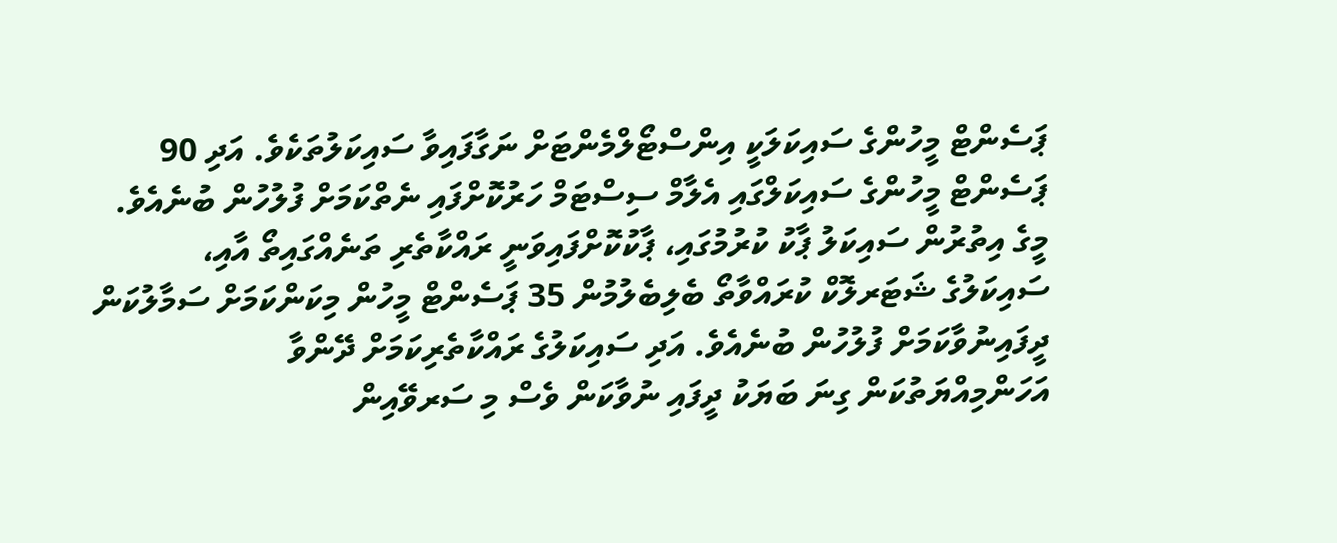ޕަސެންޓް މީހުންގެ ސައިކަލަކީ އިންސްޓޯލްމެންޓަށް ނަގާފައިވާ ސައިކަލުތަކެވެ. އަދި 90 ޕަސެންޓް މީހުންގެ ސައިކަލްގައި އެލާމް ސިސްޓަމް ހަރުކޮށްފައި ނެތްކަމަށް ފުލުހުން ބުނެއެވެ.
މީގެ އިތުރުން ސައިކަލު ޕާކު ކުރުމުގައި، ޕާކުކޮށްފައިވަނީ ރައްކާތެރި ތަނެއްގައިތޯ އާއި، ސައިކަލުގެ ޝަޓަރލޮކް ކުރައްވާތޯ ބެލިބެލުމުން 35 ޕަސެންޓް މީހުން މިކަންކަމަށް ސަމާލުކަން ދީފައިނުވާކަމަށް ފުލުހުން ބުނެއެވެ. އަދި ސައިކަލުގެ ރައްކާތެރިކަމަށް ދޭންވާ އަހަންމިއްޔަތުކަން ގިނަ ބަޔަކު ދީފައި ނުވާކަން ވެސް މި ސަރވޭއިން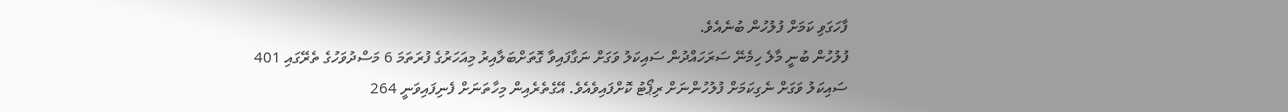ފާހަގަވި ކަމަށް ފުލުހުން ބުނެއެވެ.
ފުލުހުން ބުނީ މާލެ ހިމެނޭ ސަރަހައްދުން ސައިކަލު ވަގަށް ނަގާފައިވާ ގޮތަށްބަލާއިރު މިއަހަރުގެ ފުރަތަމަ 6 މަސްދުވަހުގެ ތެރޭގައި 401 ސައިކަލު ވަގަށް ނެގިކަމަށް ފުލުހުންނަށް ރިޕޯޓު ކޮށްފައިވެއެވެ. އޭގެތެރެއިން މިހާތަނަށް ފެނިފައިވަނީ 264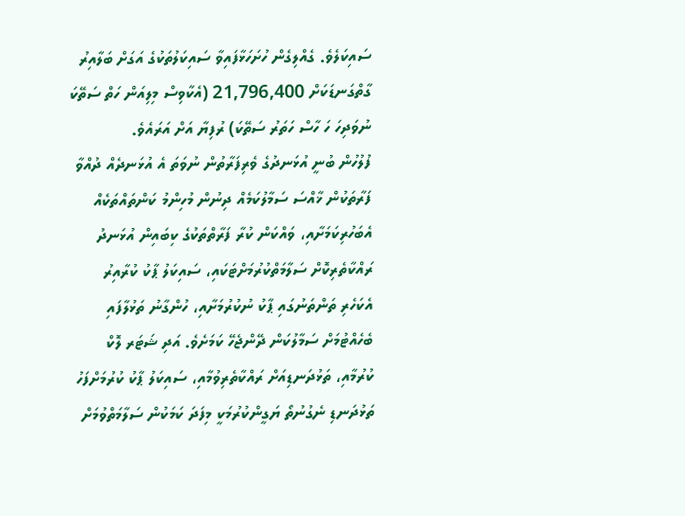ސައިކަލެވެ. ގެއްލިގެން ހުށަހަޅާފައިވާ ސައިކަލުތަކުގެ އަގަށް ބަލާއިރު ގާތްގަނޑަކަށް 21,796,400 (އެކާވިސް މިލިއަން ހަތް ސަތޭކަ ނުވަދިހަ ހަ ހާސް ހަތަރު ސަތޭކަ) ރުފިޔާ އަށް އަރައެވެ.
ފުލުހުން ބުނީ އުޅަނދުގެ ވެރިފަރާތުން ނުވަތަ އެ އުޅަނދެއް ދުއްވާ ފަރާތަކުން ޚާއްސަ ސަމާލުކަމެއް ދިނުން މުހިންމު ކަންތައްތަކެއް އެބަހުރިކަމަށާއި، ވައްކަން ކުރާ ފަރާތްތަކުގެ ކިބައިން އުޅަނދު ރައްކާތެރިކޮށް ސަލާމަތްކުރުމަށްޓަކައި، ސައިކަލު ޕާކު ކުރާއިރު އެކަހެރި ތަންތަނުގައި ޕާކު ނުކުރުމަށާއި، ހުންގާނު ތަޅުލާފައި ބެހެއްޓުމަށް ސަމާލުކަން ދޭންޖެހޭ ކަމަށެވެ. އަދި ޝަޓަރ ލޮކް ކުރުމާއި، ތަޅުދަނޑިއަށް ރައްކާތެރިވުމާއި، ސައިކަލު ޕާކު ކުރުމަށްފަހު ތަޅުދަނޑި ނެގުނުތޯ ޔަގީންކުރުމަކީ މިފަދަ ކަމަކުން ސަލާމަތްވުމަށް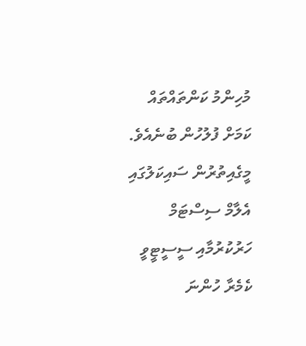މުހިންމު ކަންތައްތައް ކަމަށް ފުލުހުން ބުނެއެވެ.
މީގެއިތުރުން ސައިކަލުގައި އެލާމް ސިސްޓަމް ހަރުކުރުމާއި ސީސީޓީވީ ކެމެރާ ހުންނަ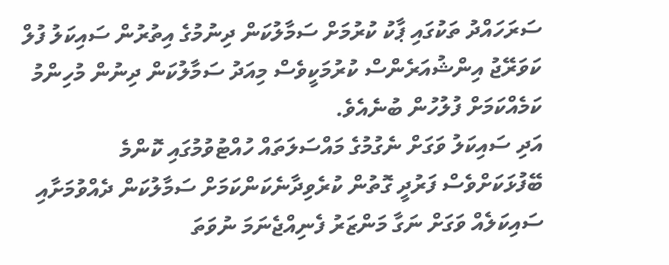ސަރަހައްދު ތަކުގައި ޕާކު ކުރުމަށް ސަމާލުކަން ދިނުމުގެ އިތުރުން ސައިކަލު ފުލް ކަވަރޭޖު އިންޝުއަރެންސް ކުރުމަކީވެސް މިއަދު ސަމާލުކަން ދިނުން މުހިންމު ކަމެއްކަމަށް ފުލުހުން ބުނެއެވެ.
އަދި ސައިކަލު ވަގަށް ނެގުމުގެ މައްސަލަތައް ހުއްޓުވުމުގައި ކޮންމެ ބޭފުޅަކަށްވެސް ފަރުދީ ގޮތުން ކުރެވިދާނެކަންކަމަށް ސަމާލުކަން ދެއްވުމަށާއި ސައިކަލެއް ވަގަށް ނަގާ މަންޒަރު ފެނިއްޖެނަމަ ނުވަތަ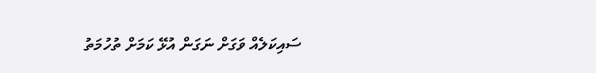ސައިކަލެއް ވަގަށް ނަގަން އުޅޭ ކަމަށް ތުހުމަތު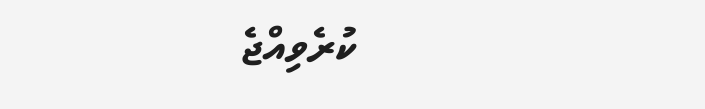ކުރެވިއްޖެ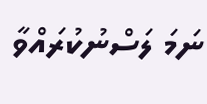ނަމަ ލަސްނުކުރައްވާ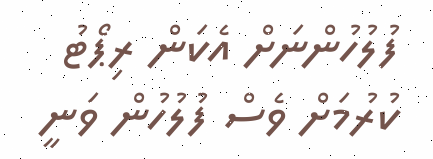ފުލުހުންނަށް އެކަން ރިޕޯޓު ކުރުމަށް ވެސް ފުލުހުން ވަނީ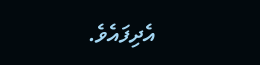އެދިފައެވެ.